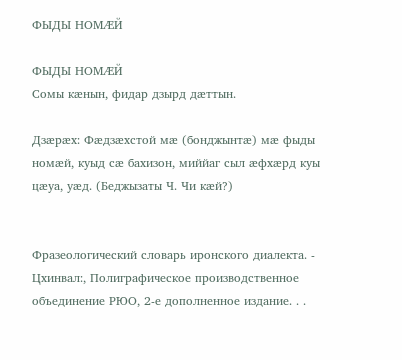ФЫДЫ НОМÆЙ

ФЫДЫ НОМÆЙ
Сомы кæнын, фидар дзырд дæттын.

Дзæрæх: Фæдзæхстой мæ (бонджынтæ) мæ фыды номæй, куыд сæ бахизон, миййаг сыл æфхæрд куы цæуа, уæд. (Беджызаты Ч. Чи кæй?)


Фразеологический словарь иронского диалекта. - Цхинвал:, Полиграфическое производственное объединение РЮО, 2-е дополненное издание. . .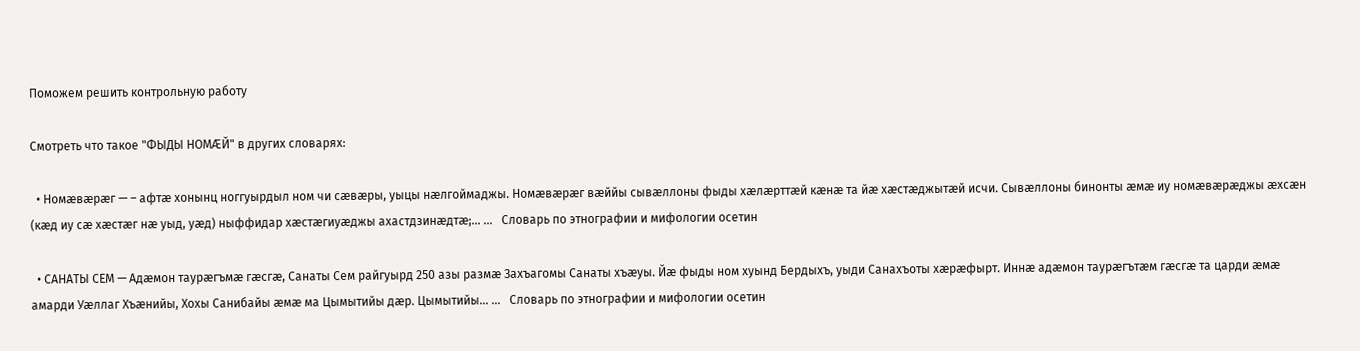Поможем решить контрольную работу

Смотреть что такое "ФЫДЫ НОМÆЙ" в других словарях:

  • Номæвæрæг — – афтæ хонынц ноггуырдыл ном чи сæвæры, уыцы нæлгоймаджы. Номæвæрæг вæййы сывæллоны фыды хæлæрттæй кæнæ та йæ хæстæджытæй исчи. Сывæллоны бинонты æмæ иу номæвæрæджы æхсæн (кæд иу сæ хæстæг нæ уыд, уæд) ныффидар хæстæгиуæджы ахастдзинæдтæ;… …   Словарь по этнографии и мифологии осетин

  • САНАТЫ СЕМ — Адæмон таурæгъмæ гæсгæ, Санаты Сем райгуырд 250 азы размæ Захъагомы Санаты хъæуы. Йæ фыды ном хуынд Бердыхъ, уыди Санахъоты хæрæфырт. Иннæ адæмон таурæгътæм гæсгæ та царди æмæ амарди Уæллаг Хъæнийы, Хохы Санибайы æмæ ма Цымытийы дæр. Цымытийы… …   Словарь по этнографии и мифологии осетин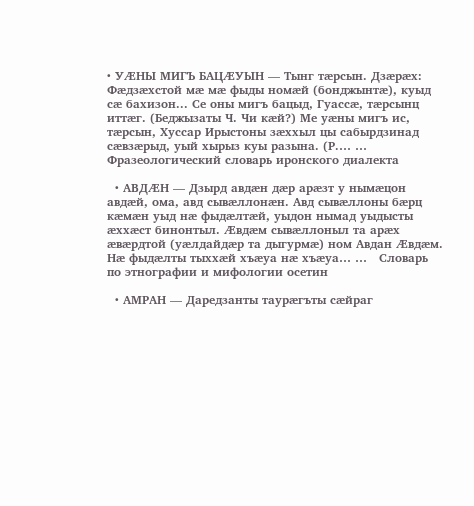• УÆНЫ МИГЪ БАЦÆУЫН — Тынг тæрсын. Дзæрæх: Фæдзæхстой мæ мæ фыды номæй (бонджынтæ), куыд сæ бахизон... Се оны мигъ бацыд, Гуассæ, тæрсынц иттæг. (Беджызаты Ч. Чи кæй?) Ме уæны мигъ ис, тæрсын, Хуссар Ирыстоны зæххыл цы сабырдзинад сæвзæрыд, уый хырыз куы разына. (Р.… …   Фразеологический словарь иронского диалекта

  • АВДÆН — Дзырд авдæн дæр арæзт у нымæцон авдæй, ома, авд сывæллонæн. Авд сывæллоны бæрц кæмæн уыд нæ фыдæлтæй, уыдон нымад уыдысты æххæст бинонтыл. Æвдæм сывæллоныл та арæх æвæрдтой (уæлдайдæр та дыгурмæ) ном Авдан Æвдæм. Нæ фыдæлты тыххæй хъæуа нæ хъæуа… …   Словарь по этнографии и мифологии осетин

  • АМРАН — Даредзанты таурæгъты сæйраг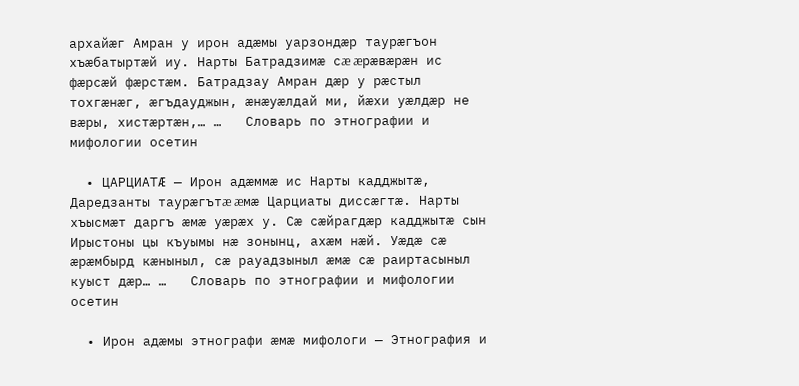архайæг Амран у ирон адæмы уарзондæр таурæгъон хъæбатыртæй иу. Нарты Батрадзимæ сæ æрæвæрæн ис фæрсæй фæрстæм. Батрадзау Амран дæр у рæстыл тохгæнæг, æгъдауджын, æнæуæлдай ми, йæхи уæлдæр не вæры, хистæртæн,… …   Словарь по этнографии и мифологии осетин

  • ЦАРЦИАТÆ — Ирон адæммæ ис Нарты кадджытæ, Даредзанты таурæгътæ æмæ Царциаты диссæгтæ. Нарты хъысмæт даргъ æмæ уæрæх у. Сæ сæйрагдæр кадджытæ сын Ирыстоны цы къуымы нæ зонынц, ахæм нæй. Уæдæ сæ æрæмбырд кæныныл, сæ рауадзыныл æмæ сæ раиртасыныл куыст дæр… …   Словарь по этнографии и мифологии осетин

  • Ирон адæмы этнографи æмæ мифологи — Этнография и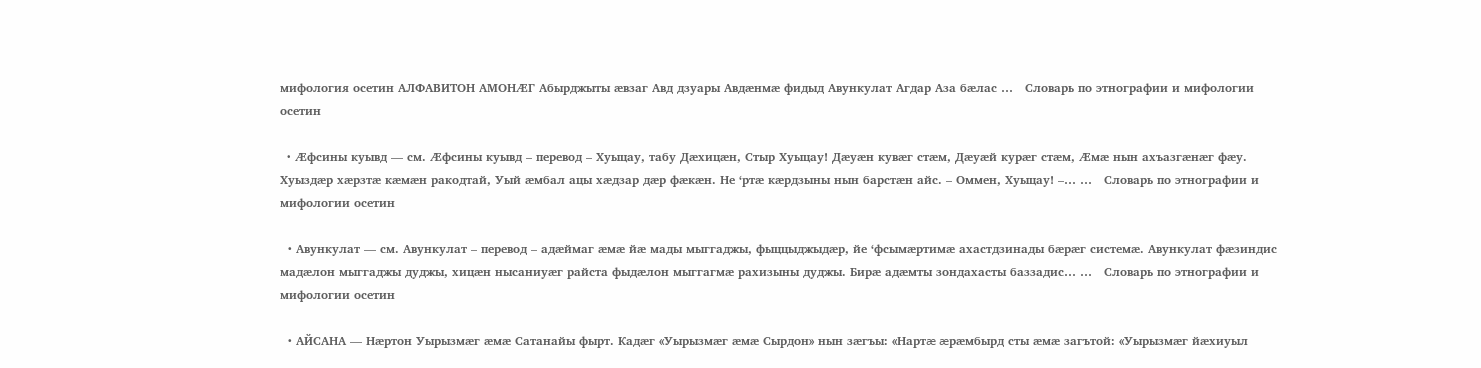мифология осетин АЛФАВИТОН АМОНÆГ Абырджыты æвзаг Авд дзуары Авдæнмæ фидыд Авункулат Агдар Аза бæлас …   Словарь по этнографии и мифологии осетин

  • Æфсины куывд — см. Æфсины куывд – перевод – Хуыцау, табу Дæхицæн, Стыр Хуыцау! Дæуæн кувæг стæм, Дæуæй курæг стæм, Æмæ нын ахъазгæнæг фæу. Хуыздæр хæрзтæ кæмæн ракодтай, Уый æмбал ацы хæдзар дæр фæкæн. Не ‘ртæ кæрдзыны нын барстæн айс. – Оммен, Хуыцау! –… …   Словарь по этнографии и мифологии осетин

  • Авункулат — см. Авункулат – перевод – адæймаг æмæ йæ мады мыггаджы, фыццыджыдæр, йе ‘фсымæртимæ ахастдзинады бæрæг системæ. Авункулат фæзиндис мадæлон мыггаджы дуджы, хицæн нысаниуæг райста фыдæлон мыггагмæ рахизыны дуджы. Бирæ адæмты зондахасты баззадис… …   Словарь по этнографии и мифологии осетин

  • АЙСАНА — Нæртон Уырызмæг æмæ Сатанайы фырт. Кадæг «Уырызмæг æмæ Сырдон» нын зæгъы: «Нартæ æрæмбырд сты æмæ загътой: «Уырызмæг йæхиуыл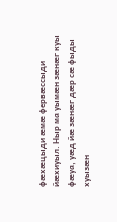фæхæцыди æмæ фервæссыди йæхиуыл. Ныр ма уымæн зæнæг куы фæуа, уæд йæ зæнæг дæр сæ фыды хуызæн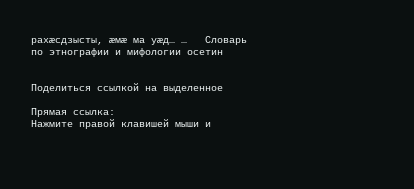рахæсдзысты, æмæ ма уæд… …   Словарь по этнографии и мифологии осетин


Поделиться ссылкой на выделенное

Прямая ссылка:
Нажмите правой клавишей мыши и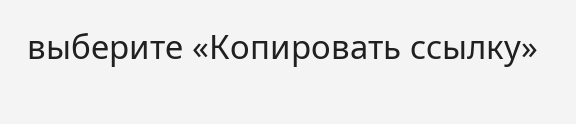выберите «Копировать ссылку»